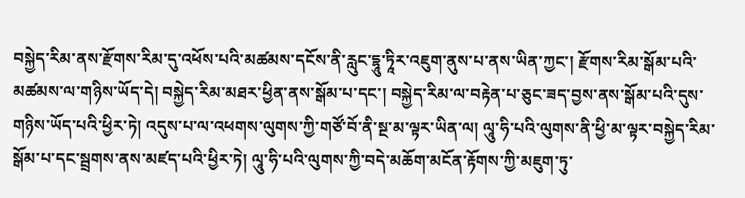བསྐྱེད་རིམ་ནས་རྫོགས་རིམ་དུ་འཕོས་པའི་མཚམས་དངོས་ནི་རླུང་དྷཱུ་ཏཱིར་འཇུག་ནུས་པ་ནས་ཡིན་ཀྱང་། རྫོགས་རིམ་སྒོམ་པའི་མཚམས་ལ་གཉིས་ཡོད་དེ། བསྐྱེད་རིམ་མཐར་ཕྱིན་ནས་སྒོམ་པ་དང་། བསྐྱེད་རིམ་ལ་བརྟེན་པ་ཅུང་ཟད་བྱས་ནས་སྒོམ་པའི་དུས་གཉིས་ཡོད་པའི་ཕྱིར་ཏེ། འདུས་པ་ལ་འཕགས་ལུགས་ཀྱི་གཙོ་བོ་ནི་སྔ་མ་ལྟར་ཡིན་ལ། ལཱུ་ཧི་པའི་ལུགས་ནི་ཕྱི་མ་ལྟར་བསྐྱེད་རིམ་སྒོམ་པ་དང་སྦྲགས་ནས་མཛད་པའི་ཕྱིར་ཏེ། ལཱུ་ཧི་པའི་ལུགས་ཀྱི་བདེ་མཆོག་མངོན་རྟོགས་ཀྱི་མཇུག་ཏུ་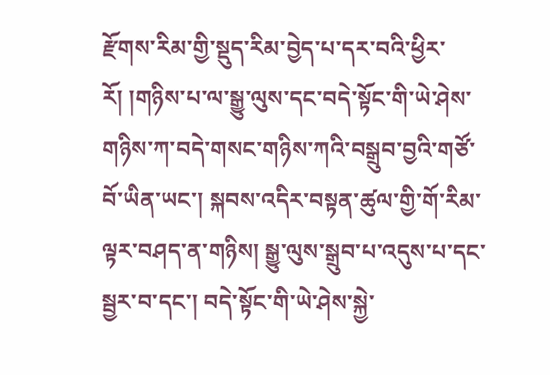རྫོགས་རིམ་གྱི་སྡུད་རིམ་བྱེད་པ་དར་བའི་ཕྱིར་རོ། །གཉིས་པ་ལ་སྒྱུ་ལུས་དང་བདེ་སྟོང་གི་ཡེ་ཤེས་གཉིས་ཀ་བདེ་གསང་གཉིས་ཀའི་བསྒྲུབ་བྱའི་གཙོ་བོ་ཡིན་ཡང་། སྐབས་འདིར་བསྟན་ཚུལ་གྱི་གོ་རིམ་ལྟར་བཤད་ན་གཉིས། སྒྱུ་ལུས་སྒྲུབ་པ་འདུས་པ་དང་སྦྱར་བ་དང་། བདེ་སྟོང་གི་ཡེ་ཤེས་སྐྱེ་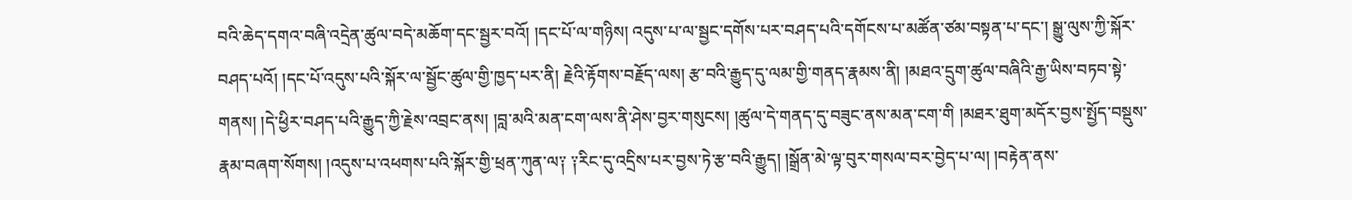བའི་ཆེད་དགའ་བཞི་འདྲེན་ཚུལ་བདེ་མཆོག་དང་སྦྱར་བའོ། །དང་པོ་ལ་གཉིས། འདུས་པ་ལ་སྦྱང་དགོས་པར་བཤད་པའི་དགོངས་པ་མཚོན་ཙམ་བསྟན་པ་དང་། སྒྱུ་ལུས་ཀྱི་སྐོར་བཤད་པའོ། །དང་པོ་འདུས་པའི་སྐོར་ལ་སྦྱོང་ཚུལ་གྱི་ཁྱད་པར་ནི། རྗེའི་རྟོགས་བརྗོད་ལས། རྩ་བའི་རྒྱུད་དུ་ལམ་གྱི་གནད་རྣམས་ནི། །མཐའ་དྲུག་ཚུལ་བཞིའི་རྒྱ་ཡིས་བཏབ་སྟེ་གནས། །དེ་ཕྱིར་བཤད་པའི་རྒྱུད་ཀྱི་རྗེས་འབྲང་ནས། །བླ་མའི་མན་ངག་ལས་ནི་ཤེས་བྱར་གསུངས། །ཚུལ་དེ་གནད་དུ་བཟུང་ནས་མན་ངག་གི །མཐར་ཐུག་མདོར་བྱས་སྤྱོད་བསྡུས་རྣམ་བཞག་སོགས། །འདུས་པ་འཕགས་པའི་སྐོར་གྱི་ཕྲན་ཀུན་ལ༑ ༑རིང་དུ་འདྲིས་པར་བྱས་ཏེ་རྩ་བའི་རྒྱུད། །སྒྲོན་མེ་ལྟ་བུར་གསལ་བར་བྱེད་པ་ལ། །བརྟེན་ནས་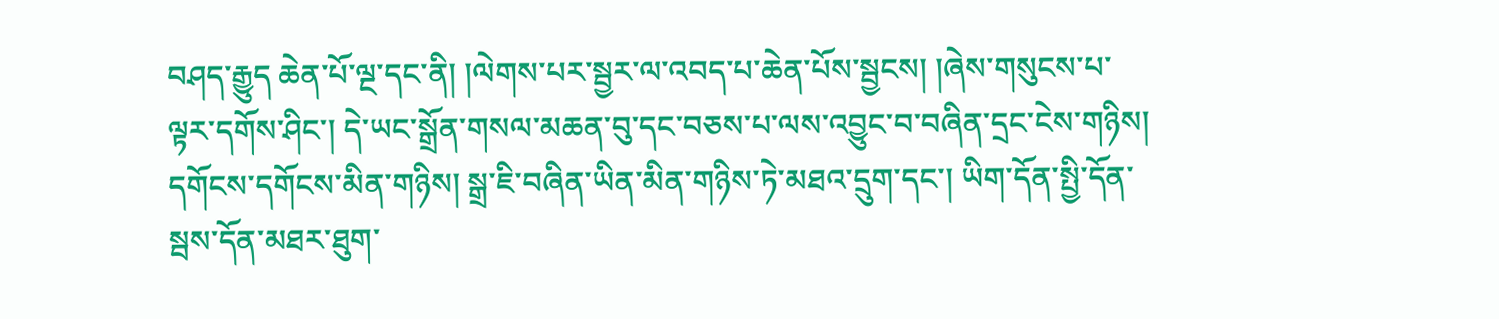བཤད་རྒྱུད ཆེན་པོ་ལྔ་དང་ནི། །ལེགས་པར་སྦྱར་ལ་འབད་པ་ཆེན་པོས་སྦྱངས། །ཞེས་གསུངས་པ་ལྟར་དགོས་ཤིང་། དེ་ཡང་སྒྲོན་གསལ་མཆན་བུ་དང་བཅས་པ་ལས་འབྱུང་བ་བཞིན་དྲང་ངེས་གཉིས། དགོངས་དགོངས་མིན་གཉིས། སྒྲ་ཇི་བཞིན་ཡིན་མིན་གཉིས་ཏེ་མཐའ་དྲུག་དང་། ཡིག་དོན་སྤྱི་དོན་སྦས་དོན་མཐར་ཐུག་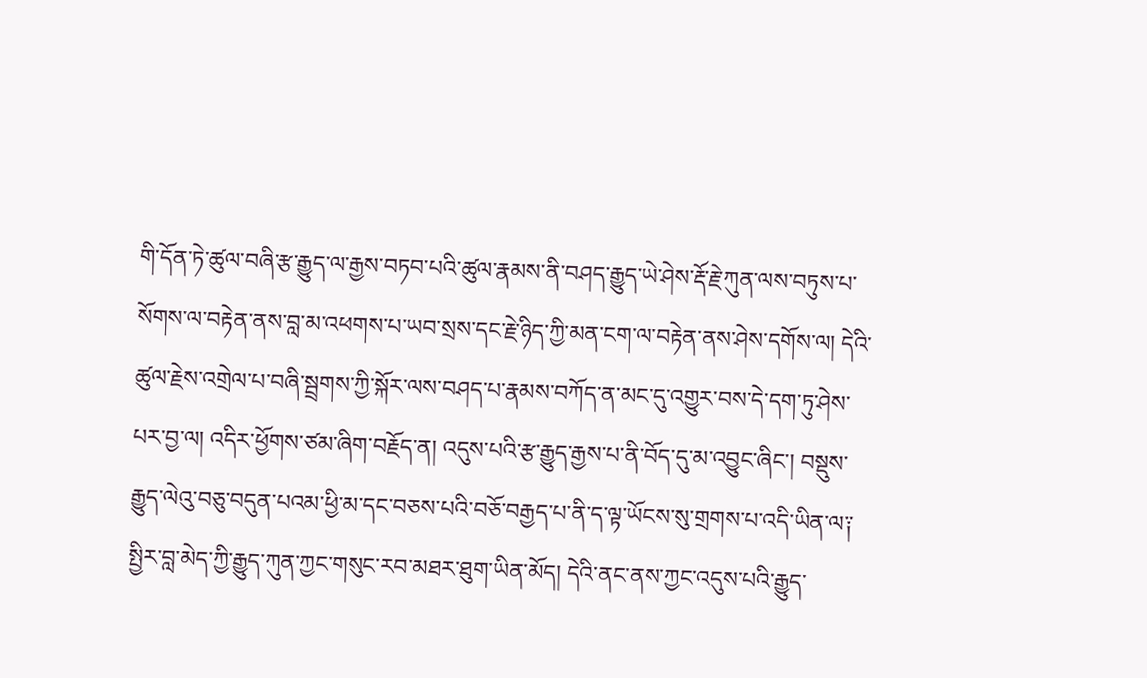གི་དོན་ཏེ་ཚུལ་བཞི་རྩ་རྒྱུད་ལ་རྒྱས་བཏབ་པའི་ཚུལ་རྣམས་ནི་བཤད་རྒྱུད་ཡེ་ཤེས་རྡོ་རྗེ་ཀུན་ལས་བཏུས་པ་སོགས་ལ་བརྟེན་ནས་བླ་མ་འཕགས་པ་ཡབ་སྲས་དང་རྗེ་ཉིད་ཀྱི་མན་ངག་ལ་བརྟེན་ནས་ཤེས་དགོས་ལ། དེའི་ཚུལ་རྗེས་འགྲེལ་པ་བཞི་སྦྲགས་ཀྱི་སྐོར་ལས་བཤད་པ་རྣམས་བཀོད་ན་མང་དུ་འགྱུར་བས་དེ་དག་ཏུ་ཤེས་པར་བྱ་ལ། འདིར་ཕྱོགས་ཙམ་ཞིག་བརྗོད་ན། འདུས་པའི་རྩ་རྒྱུད་རྒྱས་པ་ནི་བོད་དུ་མ་འབྱུང་ཞིང་། བསྡུས་རྒྱུད་ལེའུ་བཅུ་བདུན་པའམ་ཕྱི་མ་དང་བཅས་པའི་བཅོ་བརྒྱད་པ་ནི་ད་ལྟ་ཡོངས་སུ་གྲགས་པ་འདི་ཡིན་ལ༑ སྤྱིར་བླ་མེད་ཀྱི་རྒྱུད་ཀུན་ཀྱང་གསུང་རབ་མཐར་ཐུག་ཡིན་མོད། དེའི་ནང་ནས་ཀྱང་འདུས་པའི་རྒྱུད་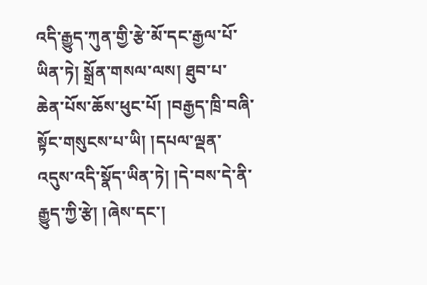འདི་རྒྱུད་ཀུན་གྱི་རྩེ་མོ་དང་རྒྱལ་པོ་ཡིན་ཏེ། སྒྲོན་གསལ་ལས། ཐུབ་པ་ཆེན་པོས་ཆོས་ཕུང་པོ། །བརྒྱད་ཁྲི་བཞི་སྟོང་གསུངས་པ་ཡི། །དཔལ་ལྡན་འདུས་འདི་སྣོད་ཡིན་ཏེ། །དེ་བས་དེ་ནི་རྒྱུད་ཀྱི་རྩེ། །ཞེས་དང་།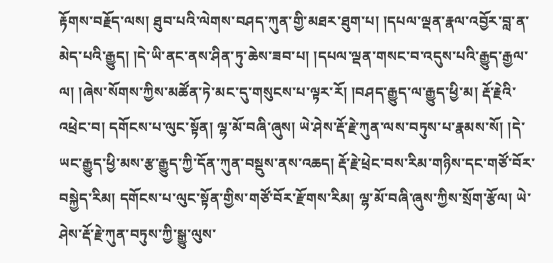རྟོགས་བརྗོད་ལས། ཐུབ་པའི་ལེགས་བཤད་ཀུན་གྱི་མཐར་ཐུག་པ། །དཔལ་ལྡན་རྣལ་འབྱོར་བླ་ན་མེད་པའི་རྒྱུད། །དེ་ཡི་ནང་ནས་ཤིན་ཏུ་ཆེས་ཟབ་པ། །དཔལ་ལྡན་གསང་བ་འདུས་པའི་རྒྱུད་རྒྱལ་ལ། །ཞེས་སོགས་ཀྱིས་མཚོན་ཏེ་མང་དུ་གསུངས་པ་ལྟར་རོ། །བཤད་རྒྱུད་ལ་རྒྱུད་ཕྱི་མ། རྡོ་རྗེའི་འཕྲེང་བ། དགོངས་པ་ལུང་སྟོན། ལྷ་མོ་བཞི་ཞུས། ཡེ་ཤེས་རྡོ་རྗེ་ཀུན་ལས་བཏུས་པ་རྣམས་སོ། །དེ་ཡང་རྒྱུད་ཕྱི་མས་རྩ་རྒྱུད་ཀྱི་དོན་ཀུན་བསྡུས་ནས་འཆད། རྡོ་རྗེ་ཕྲེང་བས་རིམ་གཉིས་དང་གཙོ་བོར་བསྐྱེད་རིམ། དགོངས་པ་ལུང་སྟོན་གྱིས་གཙོ་བོར་རྫོགས་རིམ། ལྷ་མོ་བཞི་ཞུས་ཀྱིས་སྲོག་རྩོལ། ཡེ་ཤེས་རྡོ་རྗེ་ཀུན་བཏུས་ཀྱི་སྒྱུ་ལུས་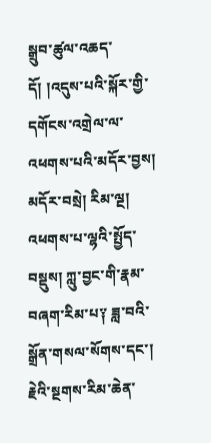སྒྲུབ་ཚུལ་འཆད་དོ། །འདུས་པའི་སྐོར་གྱི་དགོངས་འགྲེལ་ལ་འཕགས་པའི་མདོར་བྱས། མདོར་བསྲེ། རིམ་ལྔ། འཕགས་པ་ལྷའི་སྤྱོད་བསྡུས། ཀླུ་བྱང་གི་རྣམ་བཞག་རིམ་པ༑ ཟླ་བའི་སྒྲོན་གསལ་སོགས་དང་། རྗེའི་སྔགས་རིམ་ཆེན་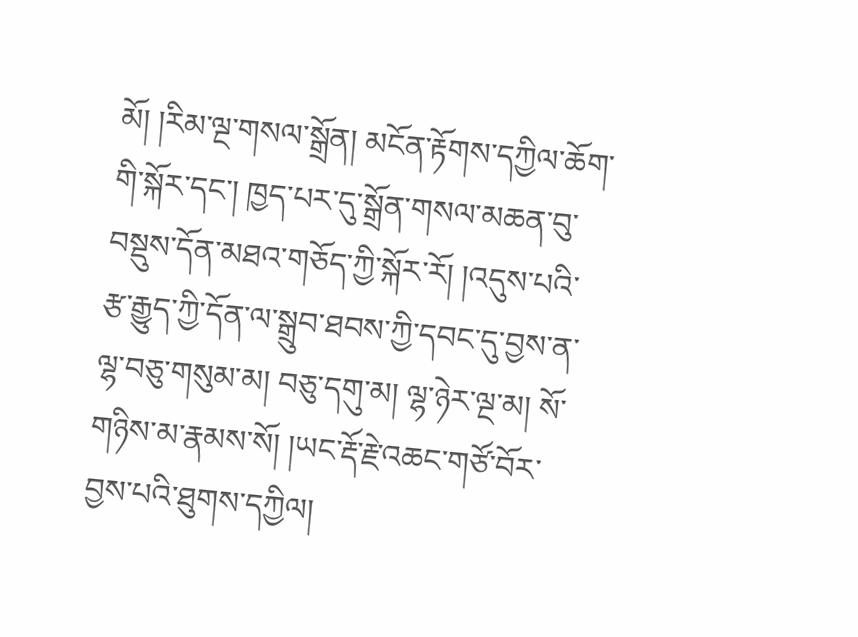མོ། །རིམ་ལྔ་གསལ་སྒྲོན། མངོན་རྟོགས་དཀྱིལ་ཆོག་གི་སྐོར་དང་། ཁྱད་པར་དུ་སྒྲོན་གསལ་མཆན་བུ་བསྡུས་དོན་མཐའ་གཅོད་ཀྱི་སྐོར་རོ། །འདུས་པའི་རྩ་རྒྱུད་ཀྱི་དོན་ལ་སྒྲུབ་ཐབས་ཀྱི་དབང་དུ་བྱས་ན་ལྷ་བཅུ་གསུམ་མ། བཅུ་དགུ་མ། ལྷ་ཉེར་ལྔ་མ། སོ་གཉིས་མ་རྣམས་སོ། །ཡང་རྡོ་རྗེ་འཆང་གཙོ་བོར་བྱས་པའི་ཐུགས་དཀྱིལ།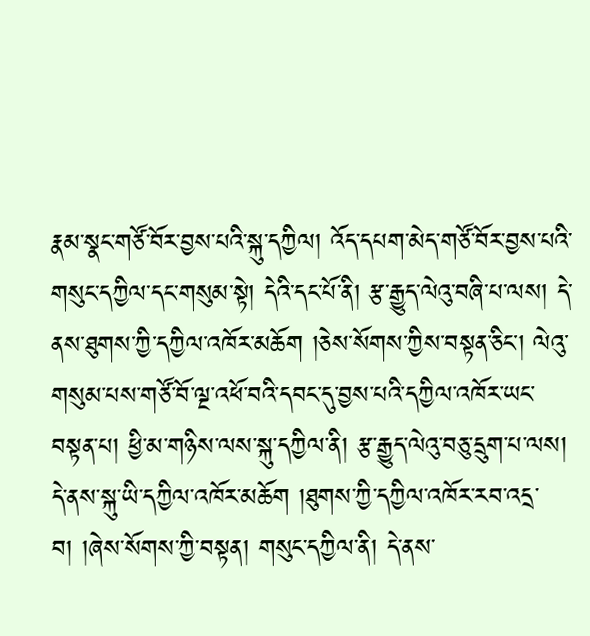རྣམ་སྣང་གཙོ་བོར་བྱས་པའི་སྐུ་དཀྱིལ། འོད་དཔག་མེད་གཙོ་བོར་བྱས་པའི་གསུང་དཀྱིལ་དང་གསུམ་སྟེ། དེའི་དང་པོ་ནི། རྩ་རྒྱུད་ལེའུ་བཞི་པ་ལས། དེ་ནས་ཐུགས་ཀྱི་དཀྱིལ་འཁོར་མཆོག །ཅེས་སོགས་ཀྱིས་བསྟན་ཅིང་། ལེའུ་གསུམ་པས་གཙོ་བོ་ལྔ་འཕོ་བའི་དབང་དུ་བྱས་པའི་དཀྱིལ་འཁོར་ཡང་བསྟན་པ། ཕྱི་མ་གཉིས་ལས་སྐུ་དཀྱིལ་ནི། རྩ་རྒྱུད་ལེའུ་བཅུ་དྲུག་པ་ལས། དེ་ནས་སྐུ་ཡི་དཀྱིལ་འཁོར་མཆོག །ཐུགས་ཀྱི་དཀྱིལ་འཁོར་རབ་འདྲ་བ། །ཞེས་སོགས་ཀྱི་བསྟན། གསུང་དཀྱིལ་ནི། དེ་ནས་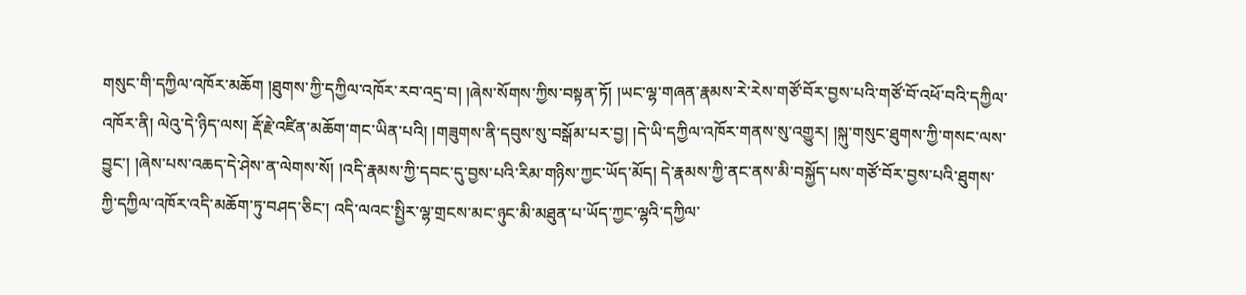གསུང་གི་དཀྱིལ་འཁོར་མཆོག །ཐུགས་ཀྱི་དཀྱིལ་འཁོར་རབ་འདྲ་བ། །ཞེས་སོགས་ཀྱིས་བསྟན་ཏོ། །ཡང་ལྷ་གཞན་རྣམས་རེ་རེས་གཙོ་བོར་བྱས་པའི་གཙོ་བོ་འཕོ་བའི་དཀྱིལ་འཁོར་ནི། ལེའུ་དེ་ཉིད་ལས། རྡོ་རྗེ་འཛིན་མཆོག་གང་ཡིན་པའི། །གཟུགས་ནི་དབུས་སུ་བསྒོམ་པར་བྱ། །དེ་ཡི་དཀྱིལ་འཁོར་གནས་སུ་འགྱུར། །སྐུ་གསུང་ཐུགས་ཀྱི་གསང་ལས་བྱུང་། །ཞེས་པས་འཆད་དེ་ཤེས་ན་ལེགས་སོ། །འདི་རྣམས་ཀྱི་དབང་དུ་བྱས་པའི་རིམ་གཉིས་ཀྱང་ཡོད་མོད། དེ་རྣམས་ཀྱི་ནང་ནས་མི་བསྐྱོད་པས་གཙོ་བོར་བྱས་པའི་ཐུགས་ཀྱི་དཀྱིལ་འཁོར་འདི་མཆོག་ཏུ་བཤད་ཅིང་། འདི་ལའང་སྤྱིར་ལྷ་གྲངས་མང་ཉུང་མི་མཐུན་པ་ཡོད་ཀྱང་ལྷའི་དཀྱིལ་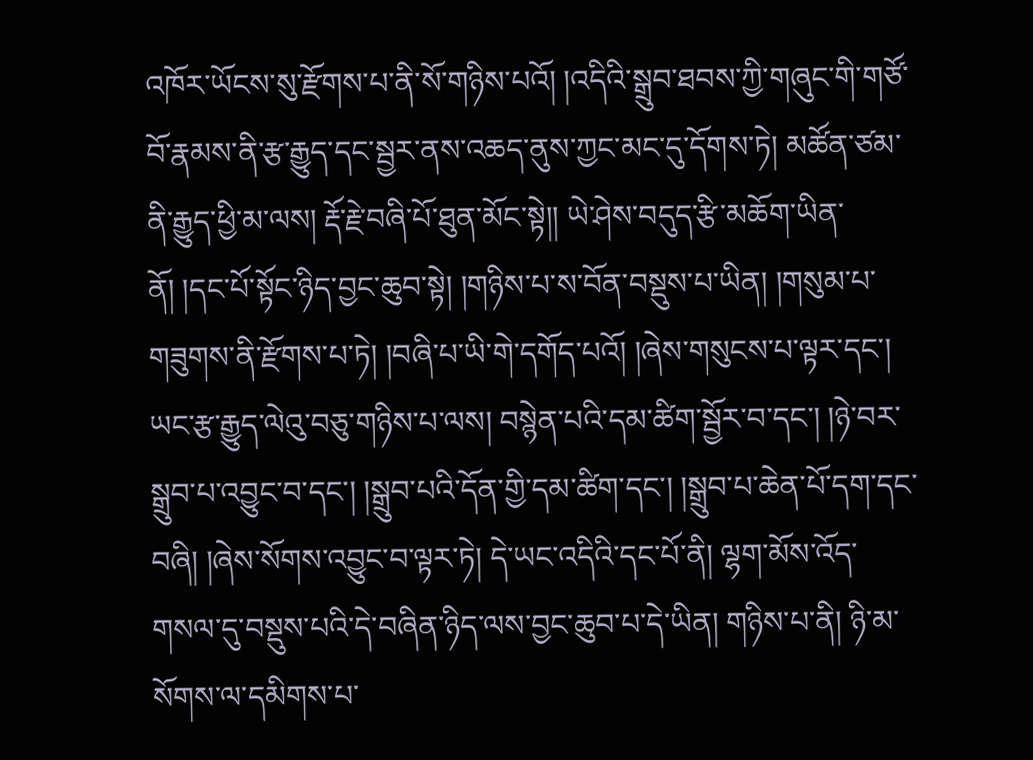འཁོར་ཡོངས་སུ་རྫོགས་པ་ནི་སོ་གཉིས་པའོ། །འདིའི་སྒྲུབ་ཐབས་ཀྱི་གཞུང་གི་གཙོ་བོ་རྣམས་ནི་རྩ་རྒྱུད་དང་སྦྱར་ནས་འཆད་ནུས་ཀྱང་མང་དུ་དོགས་ཏེ། མཚོན་ཙམ་ནི་རྒྱུད་ཕྱི་མ་ལས། རྡོ་རྗེ་བཞི་པོ་ཐུན་མོང་སྟེ།། ཡེ་ཤེས་བདུད་རྩི་མཆོག་ཡིན་ནོ། །དང་པོ་སྟོང་ཉིད་བྱང་ཆུབ་སྟེ། །གཉིས་པ་ས་བོན་བསྡུས་པ་ཡིན། །གསུམ་པ་གཟུགས་ནི་རྫོགས་པ་ཏེ། །བཞི་པ་ཡི་གེ་དགོད་པའོ། །ཞེས་གསུངས་པ་ལྟར་དང་། ཡང་རྩ་རྒྱུད་ལེའུ་བཅུ་གཉིས་པ་ལས། བསྙེན་པའི་དམ་ཚིག་སྦྱོར་བ་དང་། །ཉེ་བར་སྒྲུབ་པ་འབྱུང་བ་དང་། །སྒྲུབ་པའི་དོན་གྱི་དམ་ཚིག་དང་། །སྒྲུབ་པ་ཆེན་པོ་དག་དང་བཞི། །ཞེས་སོགས་འབྱུང་བ་ལྟར་ཏེ། དེ་ཡང་འདིའི་དང་པོ་ནི། ལྷག་མོས་འོད་གསལ་དུ་བསྡུས་པའི་དེ་བཞིན་ཉིད་ལས་བྱང་ཆུབ་པ་དེ་ཡིན། གཉིས་པ་ནི། ཉི་མ་སོགས་ལ་དམིགས་པ་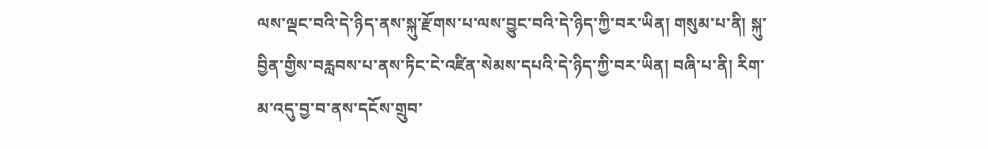ལས་ལྡང་བའི་དེ་ཉིད་ནས་སྐུ་རྫོགས་པ་ལས་བྱུང་བའི་དེ་ཉིད་ཀྱི་བར་ཡིན། གསུམ་པ་ནི། སྐུ་བྱིན་གྱིས་བརླབས་པ་ནས་ཏིང་ངེ་འཛིན་སེམས་དཔའི་དེ་ཉིད་ཀྱི་བར་ཡིན། བཞི་པ་ནི། རིག་མ་འདུ་བྱ་བ་ནས་དངོས་གྲུབ་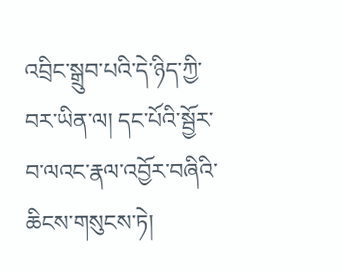འབྲིང་སྒྲུབ་པའི་དེ་ཉིད་ཀྱི་བར་ཡིན་ལ། དང་པོའི་སྦྱོར་བ་ལའང་རྣལ་འབྱོར་བཞིའི་ཆིངས་གསུངས་ཏེ།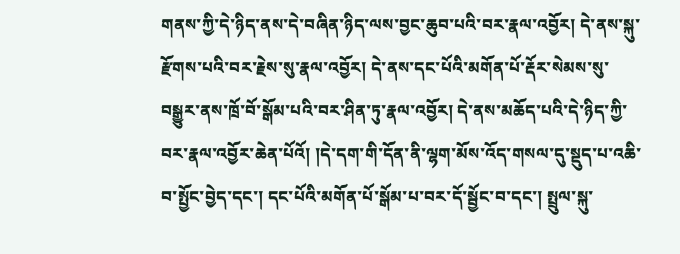གནས་ཀྱི་དེ་ཉིད་ནས་དེ་བཞིན་ཉིད་ལས་བྱང་ཆུབ་པའི་བར་རྣལ་འབྱོར། དེ་ནས་སྐུ་རྫོགས་པའི་བར་རྗེས་སུ་རྣལ་འབྱོར། དེ་ནས་དང་པོའི་མགོན་པོ་རྡོར་སེམས་སུ་བསྒྱུར་ནས་ཁྲོ་བོ་སྒོམ་པའི་བར་ཤིན་ཏུ་རྣལ་འབྱོར། དེ་ནས་མཆོད་པའི་དེ་ཉིད་ཀྱི་བར་རྣལ་འབྱོར་ཆེན་པོའོ། །དེ་དག་གི་དོན་ནི་ལྷག་མོས་འོད་གསལ་དུ་སྡུད་པ་འཆི་བ་སྤྱོང་བྱེད་དང་། དང་པོའི་མགོན་པོ་སྒོམ་པ་བར་དོ་སྦྱོང་བ་དང་། སྤྲུལ་སྐུ་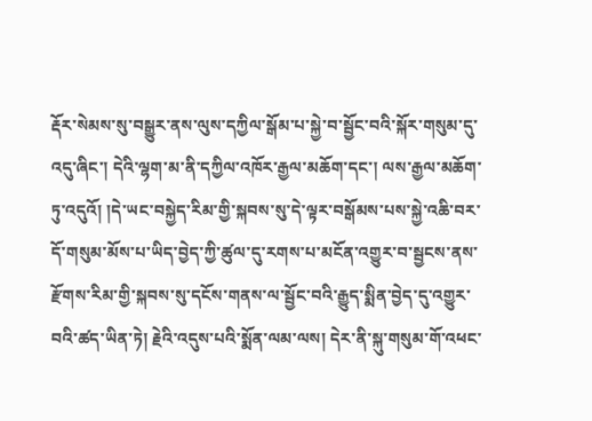རྡོར་སེམས་སུ་བསྒྱུར་ནས་ལུས་དཀྱིལ་སྒོམ་པ་སྐྱེ་བ་སྦྱོང་བའི་སྐོར་གསུམ་དུ་འདུ་ཞིང་། དེའི་ལྷག་མ་ནི་དཀྱིལ་འཁོར་རྒྱལ་མཆོག་དང་། ལས་རྒྱལ་མཆོག་ཏུ་འདུའོ། །དེ་ཡང་བསྐྱེད་རིམ་གྱི་སྐབས་སུ་དེ་ལྟར་བསྒོམས་པས་སྐྱེ་འཆི་བར་དོ་གསུམ་མོས་པ་ཡིད་བྱེད་ཀྱི་ཚུལ་དུ་རགས་པ་མངོན་འགྱུར་བ་སྦྱངས་ནས་རྫོགས་རིམ་གྱི་སྐབས་སུ་དངོས་གནས་ལ་སྦྱོང་བའི་རྒྱུད་སྨིན་བྱེད་དུ་འགྱུར་བའི་ཚད་ཡིན་ཏེ། རྗེའི་འདུས་པའི་སྨོན་ལམ་ལས། དེར་ནི་སྐུ་གསུམ་གོ་འཕང་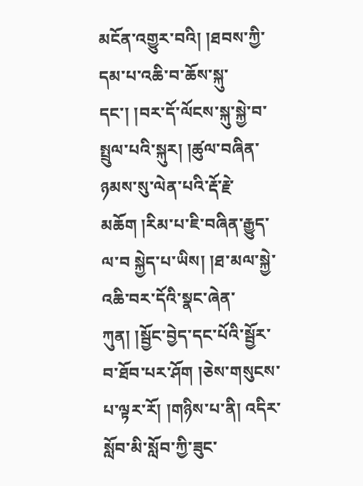མངོན་འགྱུར་བའི། །ཐབས་ཀྱི་དམ་པ་འཆི་བ་ཆོས་སྐུ་དང་། །བར་དོ་ལོངས་སྐུ་སྐྱེ་བ་སྤྲུལ་པའི་སྐུར། །ཚུལ་བཞིན་ཉམས་སུ་ལེན་པའི་རྡོ་རྗེ་མཆོག །རིམ་པ་ཇི་བཞིན་རྒྱུད་ལ་བ སྐྱེད་པ་ཡིས། །ཐ་མལ་སྐྱེ་འཆི་བར་དོའི་སྣང་ཞེན་ཀུན། །སྦྱོང་བྱེད་དང་པོའི་སྦྱོར་བ་ཐོབ་པར་ཤོག །ཅེས་གསུངས་པ་ལྟར་རོ། །གཉིས་པ་ནི། འདིར་སློབ་མི་སློབ་ཀྱི་ཟུང་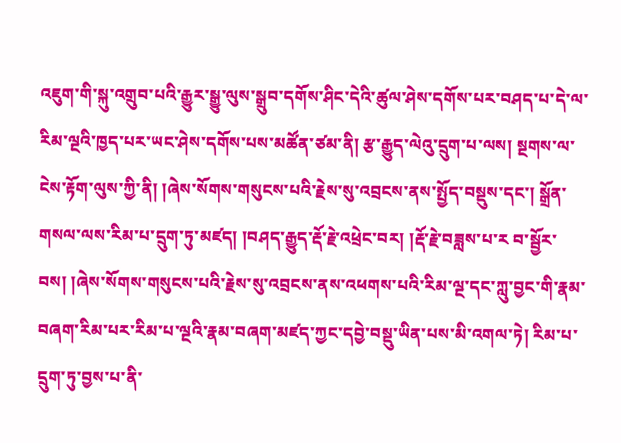འཇུག་གི་སྐུ་འགྲུབ་པའི་རྒྱུར་སྒྱུ་ལུས་སྒྲུབ་དགོས་ཤིང་དེའི་ཚུལ་ཤེས་དགོས་པར་བཤད་པ་དེ་ལ་རིམ་ལྔའི་ཁྱད་པར་ཡང་ཤེས་དགོས་པས་མཚོན་ཙམ་ནི། རྩ་རྒྱུད་ལེའུ་དྲུག་པ་ལས། སྔགས་ལ་ངེས་རྟོག་ལུས་ཀྱི་ནི། །ཞེས་སོགས་གསུངས་པའི་རྗེས་སུ་འབྲངས་ནས་སྤྱོད་བསྡུས་དང་། སྒྲོན་གསལ་ལས་རིམ་པ་དྲུག་ཏུ་མཛད། །བཤད་རྒྱུད་རྡོ་རྗེ་འཕྲེང་བར། །རྡོ་རྗེ་བཟླས་པ་ར བ་སྦྱོར་བས། །ཞེས་སོགས་གསུངས་པའི་རྗེས་སུ་འབྲངས་ནས་འཕགས་པའི་རིམ་ལྔ་དང་ཀླུ་བྱང་གི་རྣམ་བཞག་རིམ་པར་རིམ་པ་ལྔའི་རྣམ་བཞག་མཛད་ཀྱང་དབྱེ་བསྡུ་ཡིན་པས་མི་འགལ་ཏེ། རིམ་པ་དྲུག་ཏུ་བྱས་པ་ནི་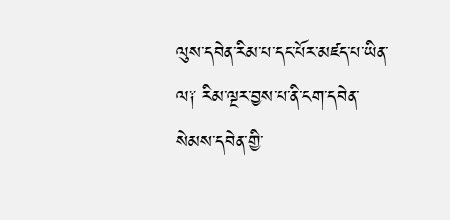ལུས་དབེན་རིམ་པ་དང་པོར་མཛད་པ་ཡིན་ལ༑ རིམ་ལྔར་བྱས་པ་ནི་ངག་དབེན་སེམས་དབེན་གྱི་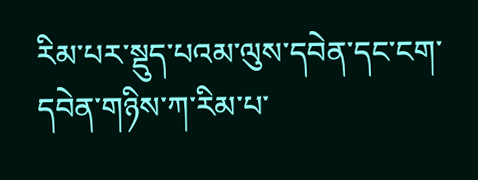རིམ་པར་སྡུད་པའམ་ལུས་དབེན་དང་ངག་དབེན་གཉིས་ཀ་རིམ་པ་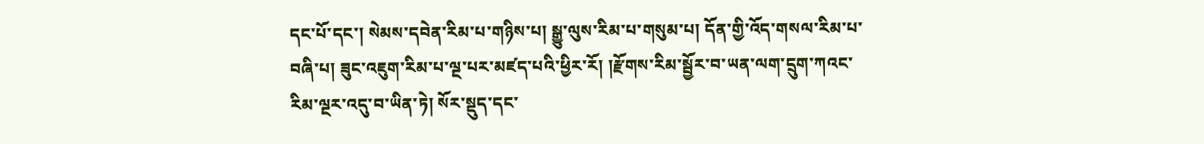དང་པོ་དང་། སེམས་དབེན་རིམ་པ་གཉིས་པ། སྒྱུ་ལུས་རིམ་པ་གསུམ་པ། དོན་གྱི་འོད་གསལ་རིམ་པ་བཞི་པ། ཟུང་འཇུག་རིམ་པ་ལྔ་པར་མཛད་པའི་ཕྱིར་རོ། །རྫོགས་རིམ་སྦྱོར་བ་ཡན་ལག་དྲུག་ཀའང་རིམ་ལྔར་འདུ་བ་ཡིན་ཏེ། སོར་སྡུད་དང་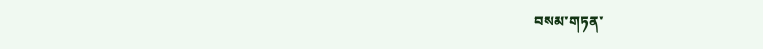བསམ་གཏན་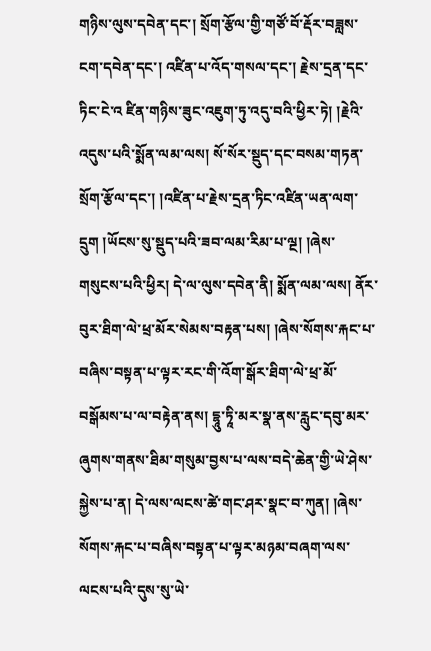གཉིས་ལུས་དབེན་དང་། སྲོག་རྩོལ་གྱི་གཙོ་བོ་རྡོར་བཟླས་ངག་དབེན་དང་། འཛིན་པ་འོད་གསལ་དང་། རྗེས་དྲན་དང་ཏིང་ངེ་འ ཛིན་གཉིས་ཟུང་འཇུག་ཏུ་འདུ་བའི་ཕྱིར་ཏེ། །རྗེའི་འདུས་པའི་སྨོན་ལམ་ལས། སོ་སོར་སྡུད་དང་བསམ་གཏན་སྲོག་རྩོལ་དང་། །འཛིན་པ་རྗེས་དྲན་ཏིང་འཛིན་ཡན་ལག་དྲུག །ཡོངས་སུ་སྡུད་པའི་ཟབ་ལམ་རིམ་པ་ལྔ། །ཞེས་གསུངས་པའི་ཕྱིར། དེ་ལ་ལུས་དབེན་ནི། སྨོན་ལམ་ལས། ནོར་བུར་ཐིག་ལེ་ཕྲ་མོར་སེམས་བརྟན་པས། །ཞེས་སོགས་རྐང་པ་བཞིས་བསྟན་པ་ལྟར་རང་གི་འོག་སྒོར་ཐིག་ལེ་ཕྲ་མོ་བསྒོམས་པ་ལ་བརྟེན་ནས། དྷཱུ་ཏཱི་མར་སྣ་ནས་རླུང་དབུ་མར་ཞུགས་གནས་ཐིམ་གསུམ་བྱས་པ་ལས་བདེ་ཆེན་གྱི་ཡེ་ཤེས་སྐྱེས་པ་ན། དེ་ལས་ལངས་ཚེ་གང་ཤར་སྣང་བ་ཀུན། །ཞེས་སོགས་རྐང་པ་བཞིས་བསྟན་པ་ལྟར་མཉམ་བཞག་ལས་ལངས་པའི་དུས་སུ་ཡེ་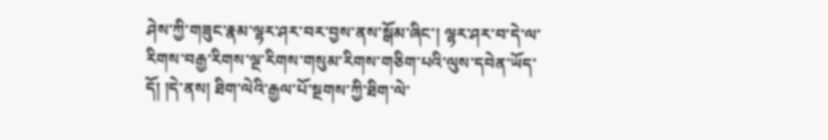ཤེས་ཀྱི་གཟུང་རྣམ་ལྷར་ཤར་བར་བྱས་ནས་སྒོམ་ཞིང་། ལྷར་ཤར་བ་དེ་ལ་རིགས་བརྒྱ་རིགས་ལྔ་རིགས་གསུམ་རིགས་གཅིག་པའི་ལུས་དབེན་ཡོད་དོ། །དེ་ནས། ཐིག་ལེའི་རྒྱལ་པོ་སྔགས་ཀྱི་ཐིག་ལེ་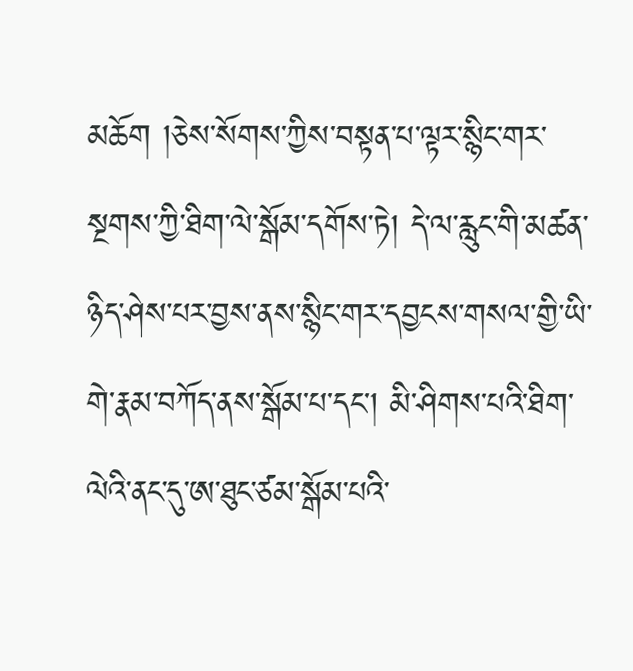མཆོག །ཅེས་སོགས་ཀྱིས་བསྟན་པ་ལྟར་སྙིང་གར་སྔགས་ཀྱི་ཐིག་ལེ་སྒོམ་དགོས་ཏེ། དེ་ལ་རླུང་གི་མཚན་ཉིད་ཤེས་པར་བྱས་ནས་སྙིང་གར་དབྱངས་གསལ་གྱི་ཡི་གེ་རྣམ་བཀོད་ནས་སྒོམ་པ་དང་། མི་ཤིགས་པའི་ཐིག་ལེའི་ནང་དུ་ཨ་ཐུང་ཙམ་སྒོམ་པའི་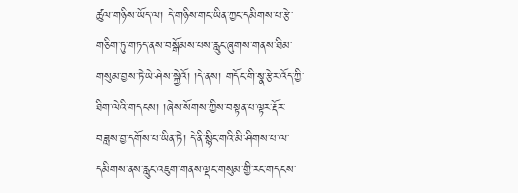ཚུལ་གཉིས་ཡོད་ལ། དེ་གཉིས་གང་ཡིན་ཀྱང་དམིགས་པ་རྩེ་གཅིག་ཏུ་གཏད་ནས་བསྒོམས་པས་རླུང་ཞུགས་གནས་ཐིམ་གསུམ་བྱས་ཏེ་ཡེ་ཤེས་སྐྱེའོ། །དེ་ནས། གདོང་གི་སྣ་རྩེར་འོད་ཀྱི་ཐིག་ལེའི་གདངས། །ཞེས་སོགས་ཀྱིས་བསྟན་པ་ལྟར་རྡོར་བཟླས་བྱ་དགོས་པ་ཡིན་ཏེ། དེ་ནི་སྙིང་གའི་མི་ཤིགས་པ་ལ་དམིགས་ནས་རླུང་འཇུག་གནས་ལྡང་གསུམ་གྱི་རང་གདངས་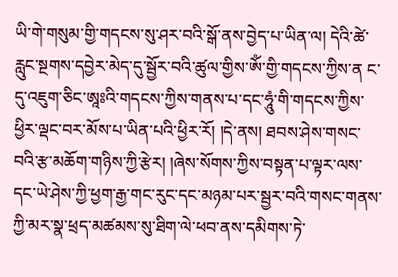ཡི་གེ་གསུམ་གྱི་གདངས་སུ་ཤར་བའི་སྒོ་ནས་བྱེད་པ་ཡིན་ལ། དེའི་ཚེ་རླུང་སྔགས་དབྱེར་མེད་དུ་སྦྱོར་བའི་ཚུལ་གྱིས་ༀ་གྱི་གདངས་ཀྱིས་ན ང་དུ་འཇུག་ཅིང་ཨཱཿའི་གདངས་ཀྱིས་གནས་པ་དང་ཧཱུཾ་གི་གདངས་ཀྱིས་ཕྱིར་ལྡང་བར་མོས་པ་ཡིན་པའི་ཕྱིར་རོ། །དེ་ནས། ཐབས་ཤེས་གསང་བའི་རྩ་མཆོག་གཉིས་ཀྱི་རྩེར། །ཞེས་སོགས་ཀྱིས་བསྟན་པ་ལྟར་ལས་དང་ཡེ་ཤེས་ཀྱི་ཕྱག་རྒྱ་གང་རུང་དང་མཉམ་པར་སྦྱར་བའི་གསང་གནས་ཀྱི་མར་སྣ་ཕྲད་མཚམས་སུ་ཐིག་ལེ་ཕབ་ནས་དམིགས་ཏེ་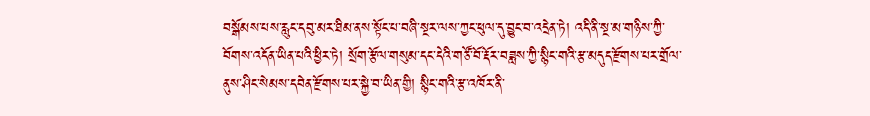བསྒོམས་པས་རླུང་དབུ་མར་ཐིམ་ནས་སྟོང་པ་བཞི་སྔར་ལས་ཀྱང་ཕུལ་དུ་བྱུང་བ་འདྲེན་ཏེ། འདི་ནི་སྔ་མ་གཉིས་ཀྱི་བོགས་འདོན་ཡིན་པའི་ཕྱིར་ཏེ། སྲོག་རྩོལ་གསུམ་དང་དེའི་གཙོ་བོ་རྡོར་བཟླས་ཀྱི་སྙིང་གའི་རྩ་མདུད་རྫོགས་པར་གྲོལ་ནུས་ཤིང་སེམས་དབེན་རྫོགས་པར་སྐྱེ་བ་ཡིན་གྱི། སྙིང་གའི་རྩ་འཁོར་ནི་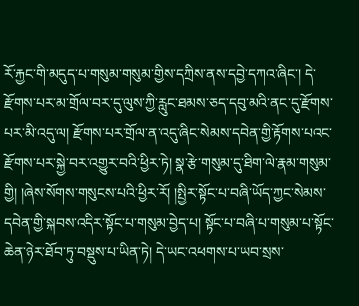རོ་རྐྱང་གི་མདུད་པ་གསུམ་གསུམ་གྱིས་དཀྲིས་ནས་དབྱེ་དཀའ་ཞིང་། དེ་རྫོགས་པར་མ་གྲོལ་བར་དུ་ལུས་ཀྱི་རླུང་ཐམས་ཅད་དབུ་མའི་ནང་དུ་རྫོགས་པར་མི་འདུ་ལ། རྫོགས་པར་གྲོལ་ན་འདུ་ཞིང་སེམས་དབེན་གྱི་རྟོགས་པའང་རྫོགས་པར་སྐྱེ་བར་འགྱུར་བའི་ཕྱིར་ཏེ། སྣ་རྩེ་གསུམ་དུ་ཐིག་ལེ་རྣམ་གསུམ་གྱི། །ཞེས་སོགས་གསུངས་པའི་ཕྱིར་རོ། །སྤྱིར་སྟོང་པ་བཞི་ཡོད་ཀྱང་སེམས་དབེན་གྱི་སྐབས་འདིར་སྟོང་པ་གསུམ་བྱེད་པ། སྟོང་པ་བཞི་པ་གསུམ་པ་སྟོང་ཆེན་ཉེར་ཐོབ་ཏུ་བསྡུས་པ་ཡིན་ཏེ། དེ་ཡང་འཕགས་པ་ཡབ་སྲས་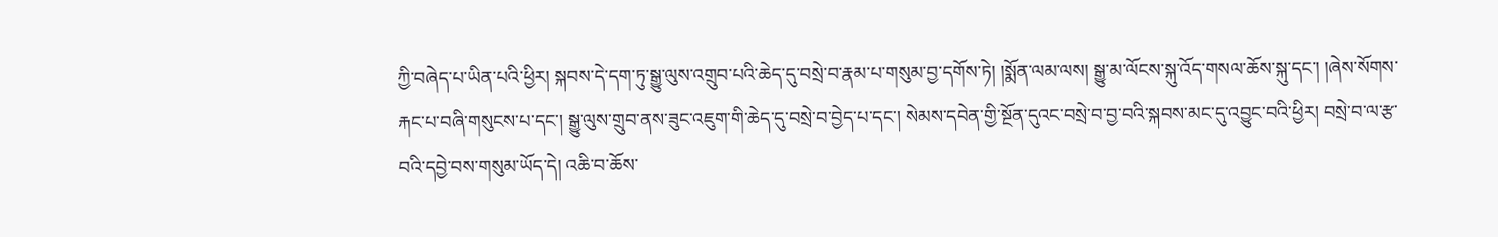ཀྱི་བཞེད་པ་ཡིན་པའི་ཕྱིར། སྐབས་དེ་དག་ཏུ་སྒྱུ་ལུས་འགྲུབ་པའི་ཆེད་དུ་བསྲེ་བ་རྣམ་པ་གསུམ་བྱ་དགོས་ཏེ། །སྨོན་ལམ་ལས། སྒྱུ་མ་ལོངས་སྐུ་འོད་གསལ་ཆོས་སྐུ་དང་། །ཞེས་སོགས་རྐང་པ་བཞི་གསུངས་པ་དང་། སྒྱུ་ལུས་གྲུབ་ནས་ཟུང་འཇུག་གི་ཆེད་དུ་བསྲེ་བ་བྱེད་པ་དང་། སེམས་དབེན་གྱི་སྔོན་དུའང་བསྲེ་བ་བྱ་བའི་སྐབས་མང་དུ་འབྱུང་བའི་ཕྱིར། བསྲེ་བ་ལ་རྩ་བའི་དབྱེ་བས་གསུམ་ཡོད་དེ། འཆི་བ་ཆོས་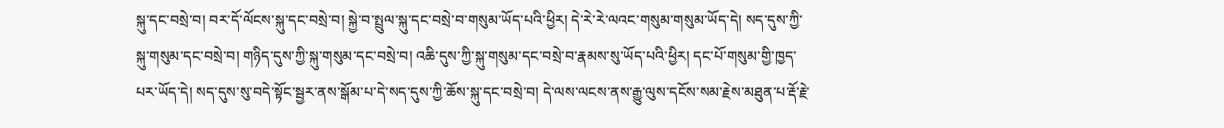སྐུ་དང་བསྲེ་བ། བར་དོ་ལོངས་སྐུ་དང་བསྲེ་བ། སྐྱེ་བ་སྤྲུལ་སྐུ་དང་བསྲེ་བ་གསུམ་ཡོད་པའི་ཕྱིར། དེ་རེ་རེ་ལའང་གསུམ་གསུམ་ཡོད་དེ། སད་དུས་ཀྱི་སྐུ་གསུམ་དང་བསྲེ་བ། གཉིད་དུས་ཀྱི་སྐུ་གསུམ་དང་བསྲེ་བ། འཆི་དུས་ཀྱི་སྐུ་གསུམ་དང་བསྲེ་བ་རྣམས་སུ་ཡོད་པའི་ཕྱིར། དང་པོ་གསུམ་གྱི་ཁྱད་པར་ཡོད་དེ། སད་དུས་སུ་བདེ་སྟོང་སྦྱར་ནས་སྒོམ་པ་དེ་སད་དུས་ཀྱི་ཆོས་སྐུ་དང་བསྲེ་བ། དེ་ལས་ལངས་ནས་རྒྱུ་ལུས་དངོས་སམ་རྗེས་མཐུན་པ་རྡོ་རྗེ་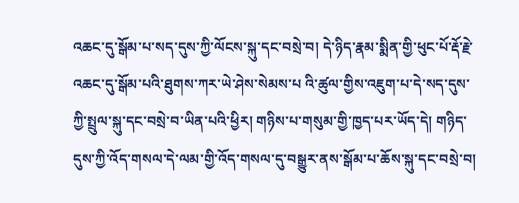འཆང་དུ་སྒོམ་པ་སད་དུས་ཀྱི་ལོངས་སྐུ་དང་བསྲེ་བ། དེ་ཉིད་རྣམ་སྨིན་གྱི་ཕུང་པོ་རྡོ་རྗེ་འཆང་དུ་སྒོམ་པའི་ཐུགས་ཀར་ཡེ་ཤེས་སེམས་པ འི་ཚུལ་གྱིས་འཇུག་པ་དེ་སད་དུས་ཀྱི་སྤྲུལ་སྐུ་དང་བསྲེ་བ་ཡིན་པའི་ཕྱིར། གཉིས་པ་གསུམ་གྱི་ཁྱད་པར་ཡོད་དེ། གཉིད་དུས་ཀྱི་འོད་གསལ་དེ་ལམ་གྱི་འོད་གསལ་དུ་བསྒྱུར་ནས་སྒོམ་པ་ཆོས་སྐུ་དང་བསྲེ་བ།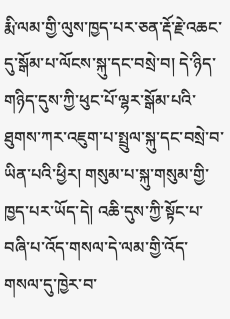རྨི་ལམ་གྱི་ལུས་ཁྱད་པར་ཅན་རྡོ་རྗེ་འཆང་དུ་སྒོམ་པ་ལོངས་སྐུ་དང་བསྲེ་བ། དེ་ཉིད་གཉིད་དུས་ཀྱི་ཕུང་པོ་ལྷར་སྒོམ་པའི་ཐུགས་ཀར་འཇུག་པ་སྤྲུལ་སྐུ་དང་བསྲེ་བ་ཡིན་པའི་ཕྱིར། གསུམ་པ་སྐུ་གསུམ་གྱི་ཁྱད་པར་ཡོད་དེ། འཆི་དུས་ཀྱི་སྟོང་པ་བཞི་པ་འོད་གསལ་དེ་ལམ་གྱི་འོད་གསལ་དུ་ཁྱེར་བ་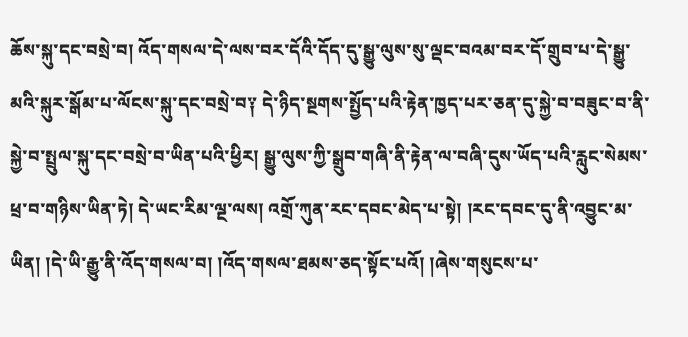ཆོས་སྐུ་དང་བསྲེ་བ། འོད་གསལ་དེ་ལས་བར་དོའི་དོད་དུ་སྒྱུ་ལུས་སུ་ལྡང་བའམ་བར་དོ་གྲུབ་པ་དེ་སྒྱུ་མའི་སྐུར་སྒོམ་པ་ལོངས་སྐུ་དང་བསྲེ་བ༑ དེ་ཉིད་སྔགས་སྤྱོད་པའི་རྟེན་ཁྱད་པར་ཅན་དུ་སྐྱེ་བ་བཟུང་བ་ནི་སྐྱེ་བ་སྤྲུལ་སྐུ་དང་བསྲེ་བ་ཡིན་པའི་ཕྱིར། སྒྱུ་ལུས་ཀྱི་སྒྲུབ་གཞི་ནི་རྟེན་ལ་བཞི་དུས་ཡོད་པའི་རླུང་སེམས་ཕྲ་བ་གཉིས་ཡིན་ཏེ། དེ་ཡང་རིམ་ལྔ་ལས། འགྲོ་ཀུན་རང་དབང་མེད་པ་སྟེ། །རང་དབང་དུ་ནི་འབྱུང་མ་ཡིན། །དེ་ཡི་རྒྱུ་ནི་འོད་གསལ་བ། །འོད་གསལ་ཐམས་ཅད་སྟོང་པའོ། །ཞེས་གསུངས་པ་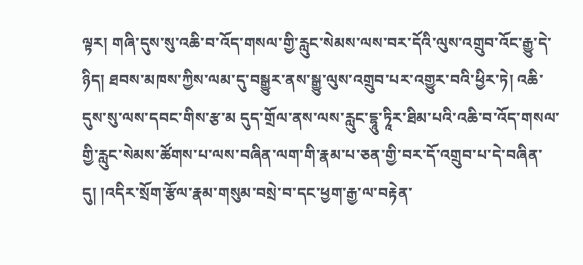ལྟར། གཞི་དུས་སུ་འཆི་བ་འོད་གསལ་གྱི་རླུང་སེམས་ལས་བར་དོའི་ལུས་འགྲུབ་འོང་རྒྱུ་དེ་ཉིད། ཐབས་མཁས་ཀྱིས་ལམ་དུ་བསྒྱུར་ནས་སྒྱུ་ལུས་འགྲུབ་པར་འགྱུར་བའི་ཕྱིར་ཏེ། འཆི་དུས་སུ་ལས་དབང་གིས་རྩ་མ དུད་གྲོལ་ནས་ལས་རླུང་དྷཱུ་ཏཱིར་ཐིམ་པའི་འཆི་བ་འོད་གསལ་གྱི་རླུང་སེམས་ཚོགས་པ་ལས་བཞིན་ལག་གི་རྣམ་པ་ཅན་གྱི་བར་དོ་འགྲུབ་པ་དེ་བཞིན་དུ། །འདིར་སྲོག་རྩོལ་རྣམ་གསུམ་བསྲེ་བ་དང་ཕྱག་རྒྱ་ལ་བརྟེན་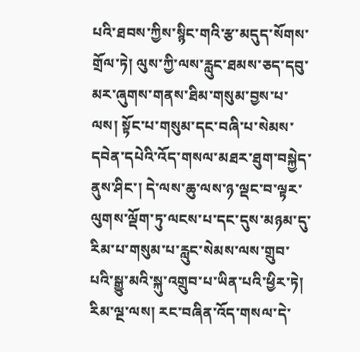པའི་ཐབས་ཀྱིས་སྙིང་གའི་རྩ་མདུད་སོགས་གྲོལ་ཏེ། ལུས་ཀྱི་ལས་རླུང་ཐམས་ཅད་དབུ་མར་ཞུགས་གནས་ཐིམ་གསུམ་བྱས་པ་ལས། སྟོང་པ་གསུམ་དང་བཞི་པ་སེམས་དབེན་དཔེའི་འོད་གསལ་མཐར་ཐུག་བསྐྱེད་ནུས་ཤིང་། དེ་ལས་ཆུ་ལས་ཉ་ལྡང་བ་ལྟར་ལུགས་ལྡོག་ཏུ་ལངས་པ་དང་དུས་མཉམ་དུ་རིམ་པ་གསུམ་པ་རླུང་སེམས་ལས་གྲུབ་པའི་སྒྱུ་མའི་སྐུ་འགྲུབ་པ་ཡིན་པའི་ཕྱིར་ཏེ། རིམ་ལྔ་ལས། རང་བཞིན་འོད་གསལ་དེ་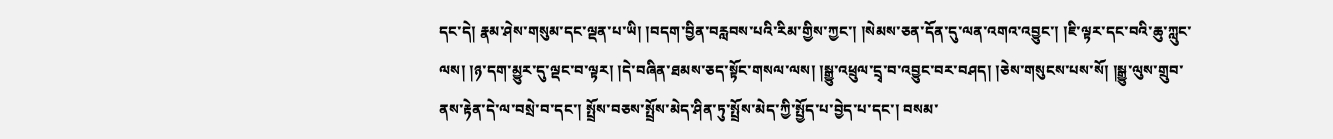དང་དེ། རྣམ་ཤེས་གསུམ་དང་ལྡན་པ་ཡི། །བདག་བྱིན་བརླབས་པའི་རིམ་གྱིས་ཀྱང་། །སེམས་ཅན་དོན་དུ་ལན་འགའ་འབྱུང་། །ཇི་ལྟར་དང་བའི་ཆུ་ཀླུང་ལས། །ཉ་དག་མྱུར་དུ་ལྡང་བ་ལྟར། །དེ་བཞིན་ཐམས་ཅད་སྟོང་གསལ་ལས། །སྒྱུ་འཕྲུལ་དྲྭ་བ་འབྱུང་བར་བཤད། །ཅེས་གསུངས་པས་སོ། །སྒྱུ་ལུས་གྲུབ་ནས་རྟེན་དེ་ལ་བསྲེ་བ་དང་། སྤྲོས་བཅས་སྤྲོས་མེད་ཤིན་ཏུ་སྤྲོས་མེད་ཀྱི་སྤྱོད་པ་བྱེད་པ་དང་། བསམ་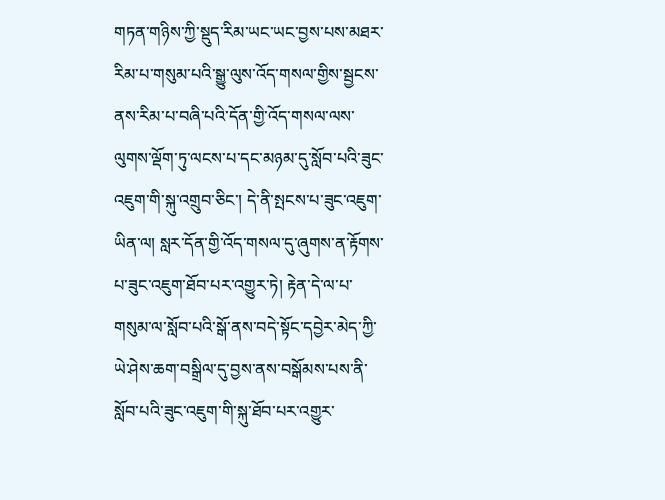གཏན་གཉིས་ཀྱི་སྡུད་རིམ་ཡང་ཡང་བྱས་པས་མཐར་རིམ་པ་གསུམ་པའི་སྒྱུ་ལུས་འོད་གསལ་གྱིས་སྦྱངས་ནས་རིམ་པ་བཞི་པའི་དོན་གྱི་འོད་གསལ་ལས་ལུགས་ལྡོག་ཏུ་ལངས་པ་དང་མཉམ་དུ་སློབ་པའི་ཟུང་འཇུག་གི་སྐུ་འགྲུབ་ཅིང་། དེ་ནི་སྤངས་པ་ཟུང་འཇུག་ཡིན་ལ། སླར་དོན་གྱི་འོད་གསལ་དུ་ཞུགས་ན་རྟོགས་པ་ཟུང་འཇུག་ཐོབ་པར་འགྱུར་ཏེ། རྟེན་དེ་ལ་པ་གསུམ་ལ་སློབ་པའི་སྒོ་ནས་བདེ་སྟོང་དབྱེར་མེད་ཀྱི་ཡེ་ཤེས་ཆག་བསྒྲིལ་དུ་བྱས་ནས་བསྒོམས་པས་ནི་སློབ་པའི་ཟུང་འཇུག་གི་སྐུ་ཐོབ་པར་འགྱུར་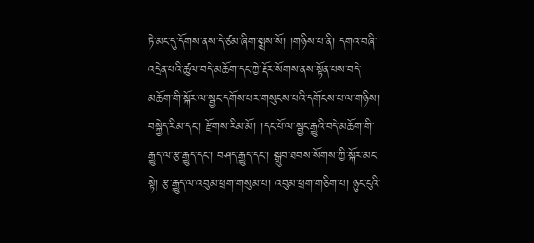ཏེ་མང་དུ་དོགས་ནས་དེ་ཙམ་ཞིག་སྨྲས་སོ། །གཉིས་པ་ནི། དགའ་བཞི་འདྲེན་པའི་ཚུལ་བདེ་མཆོག་དང་ཀྱེ་རྡོར་སོགས་ནས་སྟོན་པས་བདེ་མཆོག་གི་སྐོར་ལ་སྦྱང་དགོས་པར་གསུངས་པའི་དགོངས་པ་ལ་གཉིས། བསྐྱེད་རིམ་དང་། རྫོགས་རིམ་མོ། །དང་པོ་ལ་སྦྱང་རྒྱུའི་བདེ་མཆོག་གི་རྒྱུད་ལ་རྩ་རྒྱུད་དང་། བཤད་རྒྱུད་དང་། སྒྲུབ་ཐབས་སོགས་ཀྱི་སྐོར་མང་སྟེ། རྩ་རྒྱུད་ལ་འབུམ་ཕྲག་གསུམ་པ། འབུམ་ཕྲག་གཅིག་པ། ཉུང་ངུའི་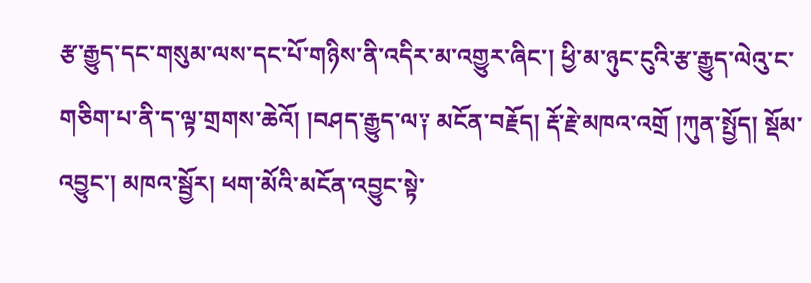རྩ་རྒྱུད་དང་གསུམ་ལས་དང་པོ་གཉིས་ནི་འདིར་མ་འགྱུར་ཞིང་། ཕྱི་མ་ཉུང་ངུའི་རྩ་རྒྱུད་ལེའུ་ང་གཅིག་པ་ནི་ད་ལྟ་གྲགས་ཆེའོ། །བཤད་རྒྱུད་ལ༑ མངོན་བརྗོད། རྡོ་རྗེ་མཁའ་འགྲོ །ཀུན་སྤྱོད། སྡོམ་འབྱུང་། མཁའ་སྦྱོར། ཕག་མོའི་མངོན་འབྱུང་སྟེ་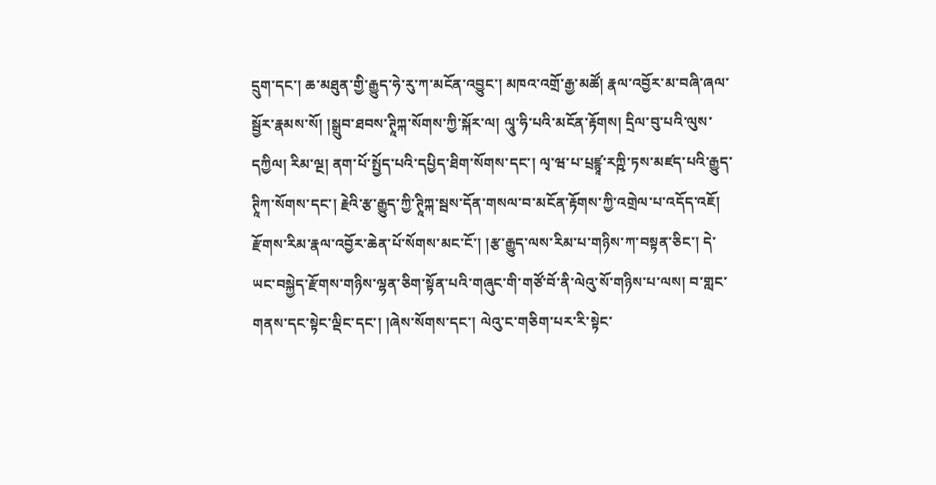དྲུག་དང་། ཆ་མཐུན་གྱི་རྒྱུད་ཧེ་རུ་ཀ་མངོན་འབྱུང་། མཁའ་འགྲོ་རྒྱ་མཚོ། རྣལ་འབྱོར་མ་བཞི་ཞལ་སྦྱོར་རྣམས་སོ། །སྒྲུབ་ཐབས་ཊཱིཀྐ་སོགས་ཀྱི་སྐོར་ལ། ལཱུ་ཧི་པའི་མངོན་རྟོགས། དྲིལ་བུ་པའི་ལུས་དཀྱིལ། རིམ་ལྔ། ནག་པོ་སྤྱོད་པའི་དཔྱིད་ཐིག་སོགས་དང་། ལྭ་ཝ་པ་པྲཛྙཱ་རཀྵི་ཏས་མཛད་པའི་རྒྱུད་ཊཱིཀ་སོགས་དང་། རྗེའི་རྩ་རྒྱུད་ཀྱི་ཊཱིཀྐ་སྦས་དོན་གསལ་བ་མངོན་རྟོགས་ཀྱི་འགྲེལ་པ་འདོད་འཇོ། རྫོགས་རིམ་རྣལ་འབྱོར་ཆེན་པོ་སོགས་མང་ངོ་། །རྩ་རྒྱུད་ལས་རིམ་པ་གཉིས་ཀ་བསྟན་ཅིང་། དེ་ཡང་བསྐྱེད་རྫོགས་གཉིས་ལྷན་ཅིག་སྟོན་པའི་གཞུང་གི་གཙོ་བོ་ནི་ལེའུ་སོ་གཉིས་པ་ལས། བ་གླང་གནས་དང་སྟེང་ལྡིང་དང་། །ཞེས་སོགས་དང་། ལེའུ་ང་གཅིག་པར་རི་སྟེང་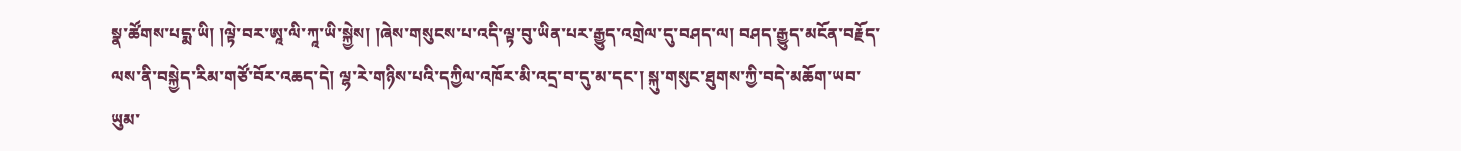སྣ་ཚོགས་པདྨ་ཡི། །ལྟེ་བར་ཨཱ་ལི་ཀཱ་ཡི་སྐྱེས། །ཞེས་གསུངས་པ་འདི་ལྟ་བུ་ཡིན་པར་རྒྱུད་འགྲེལ་དུ་བཤད་ལ། བཤད་རྒྱུད་མངོན་བརྗོད་ལས་ནི་བསྐྱེད་རིམ་གཙོ་བོར་འཆད་དེ། ལྷ་རེ་གཉིས་པའི་དཀྱིལ་འཁོར་མི་འདྲ་བ་དུ་མ་དང་། སྐུ་གསུང་ཐུགས་ཀྱི་བདེ་མཆོག་ཡབ་ཡུམ་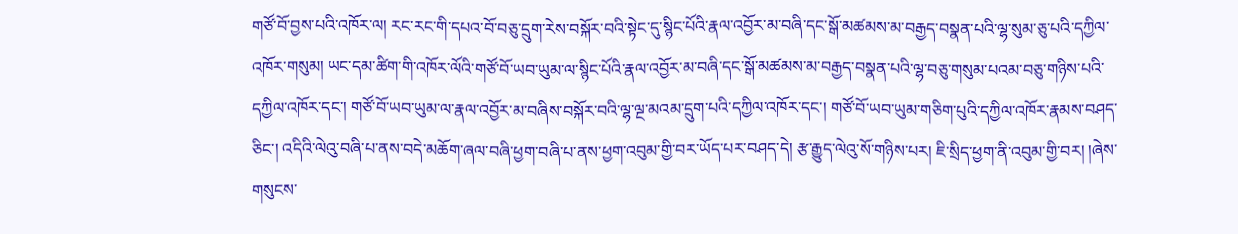གཙོ་བོ་བྱས་པའི་འཁོར་ལ། རང་རང་གི་དཔའ་བོ་བཅུ་དྲུག་རེས་བསྐོར་བའི་སྟེང་དུ་སྙིང་པོའི་རྣལ་འབྱོར་མ་བཞི་དང་སྒོ་མཚམས་མ་བརྒྱད་བསྣན་པའི་ལྷ་སུམ་ཅུ་པའི་དཀྱིལ་འཁོར་གསུམ། ཡང་དམ་ཚིག་གི་འཁོར་ལོའི་གཙོ་བོ་ཡབ་ཡུམ་ལ་སྙིང་པོའི་རྣལ་འབྱོར་མ་བཞི་དང་སྒོ་མཚམས་མ་བརྒྱད་བསྣན་པའི་ལྷ་བཅུ་གསུམ་པའམ་བཅུ་གཉིས་པའི་དཀྱིལ་འཁོར་དང་། གཙོ་བོ་ཡབ་ཡུམ་ལ་རྣལ་འབྱོར་མ་བཞིས་བསྐོར་བའི་ལྷ་ལྔ་མའམ་དྲུག་པའི་དཀྱིལ་འཁོར་དང་། གཙོ་བོ་ཡབ་ཡུམ་གཅིག་པུའི་དཀྱིལ་འཁོར་རྣམས་བཤད་ཅིང་། འདིའི་ལེའུ་བཞི་པ་ནས་བདེ་མཆོག་ཞལ་བཞི་ཕྱག་བཞི་པ་ནས་ཕྱག་འབུམ་གྱི་བར་ཡོད་པར་བཤད་དེ། རྩ་རྒྱུད་ལེའུ་སོ་གཉིས་པར། ཇི་སྲིད་ཕྱག་ནི་འབུམ་གྱི་བར། །ཞེས་གསུངས་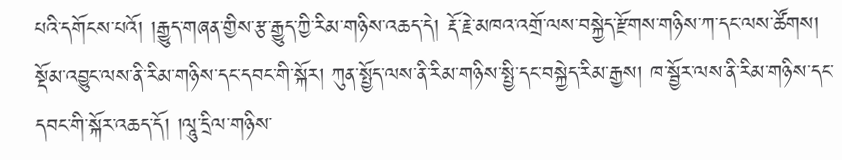པའི་དགོངས་པའོ། །རྒྱུད་གཞན་གྱིས་རྩ་རྒྱུད་ཀྱི་རིམ་གཉིས་འཆད་དེ། རྡོ་རྗེ་མཁའ་འགྲོ་ལས་བསྐྱེད་རྫོགས་གཉིས་ཀ་དང་ལས་ཚོགས། སྡོམ་འབྱུང་ལས་ནི་རིམ་གཉིས་དང་དབང་གི་སྐོར། ཀུན་སྤྱོད་ལས་ནི་རིམ་གཉིས་སྤྱི་དང་བསྐྱེད་རིམ་རྒྱས། ཁ་སྦྱོར་ལས་ནི་རིམ་གཉིས་དང་དབང་གི་སྐོར་འཆད་དོ། །ལཱུ་དྲིལ་གཉིས་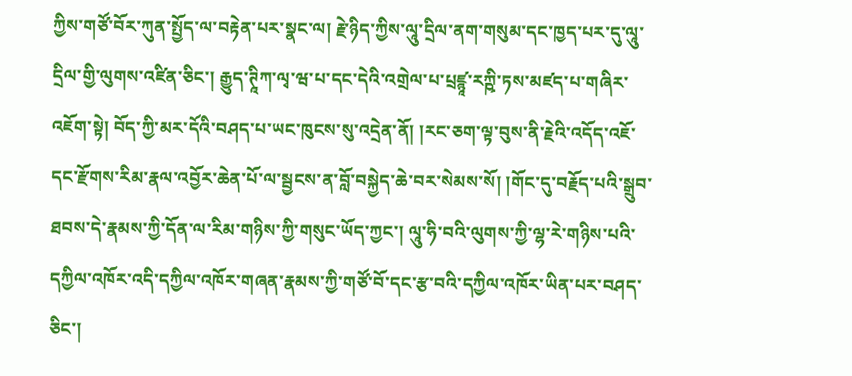ཀྱིས་གཙོ་བོར་ཀུན་སྤྱོད་ལ་བརྟེན་པར་སྣང་ལ། རྗེ་ཉིད་ཀྱིས་ལཱུ་དྲིལ་ནག་གསུམ་དང་ཁྱད་པར་དུ་ལཱུ་དྲིལ་གྱི་ལུགས་འཛིན་ཅིང་། རྒྱུད་ཊཱིཀ་ལྭ་ཝ་པ་དང་དེའི་འགྲེལ་པ་པྲཛྙཱ་རཀྵི་ཏས་མཛད་པ་གཞིར་འཇོག་སྟེ། བོད་ཀྱི་མར་དོའི་བཤད་པ་ཡང་ཁུངས་སུ་འདྲེན་ནོ། །རང་ཅག་ལྟ་བུས་ནི་རྗེའི་འདོད་འཇོ་དང་རྫོགས་རིམ་རྣལ་འབྱོར་ཆེན་པོ་ལ་སྦྱངས་ན་བློ་བསྐྱེད་ཆེ་བར་སེམས་སོ། །གོང་དུ་བརྗོད་པའི་སྒྲུབ་ཐབས་དེ་རྣམས་ཀྱི་དོན་ལ་རིམ་གཉིས་ཀྱི་གསུང་ཡོད་ཀྱང་། ལཱུ་ཧི་བའི་ལུགས་ཀྱི་ལྷ་རེ་གཉིས་པའི་དཀྱིལ་འཁོར་འདི་དཀྱིལ་འཁོར་གཞན་རྣམས་ཀྱི་གཙོ་བོ་དང་རྩ་བའི་དཀྱིལ་འཁོར་ཡིན་པར་བཤད་ཅིང་།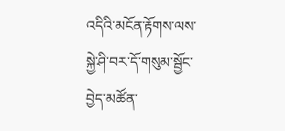འདིའི་མངོན་རྟོགས་ལས་སྐྱེ་ཤི་བར་དོ་གསུམ་སྦྱོང་བྱེད་མཚོན་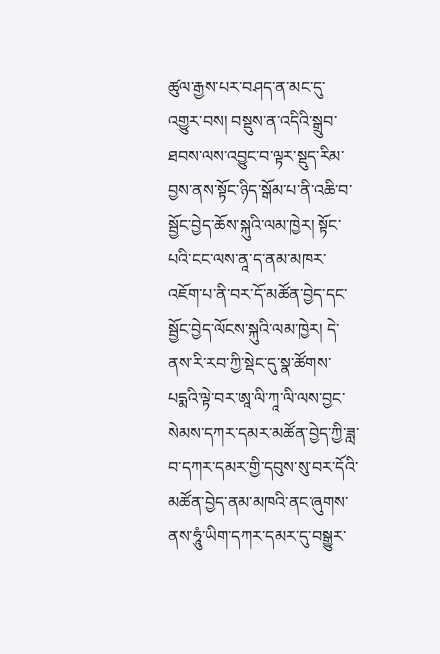ཚུལ་རྒྱས་པར་བཤད་ན་མང་དུ་འགྱུར་བས། བསྡུས་ན་འདིའི་སྒྲུབ་ཐབས་ལས་འབྱུང་བ་ལྟར་སྡུད་རིམ་བྱས་ནས་སྟོང་ཉིད་སྒོམ་པ་ནི་འཆི་བ་སྦྱོང་བྱེད་ཆོས་སྐུའི་ལམ་ཁྱེར། སྟོང་པའི་ངང་ལས་ནཱ་ད་ནམ་མཁར་འཇོག་པ་ནི་བར་དོ་མཚོན་བྱེད་དང་སྦྱོང་བྱེད་ལོངས་སྐུའི་ལམ་ཁྱེར། དེ་ནས་རི་རབ་ཀྱི་སྡེང་དུ་སྣ་ཚོགས་པདྨའི་ལྟེ་བར་ཨཱ་ལི་ཀཱ་ལི་ལས་བྱང་སེམས་དཀར་དམར་མཚོན་བྱེད་ཀྱི་ཟླ་བ་དཀར་དམར་གྱི་དབུས་སུ་བར་དོའི་མཚོན་བྱེད་ནམ་མཁའི་ནང་ཞུགས་ནས་ཧཱུཾ་ཡིག་དཀར་དམར་དུ་བསྒྱུར་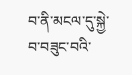བ་ནི་མངལ་དུ་སྐྱེ་བ་བཟུང་བའི་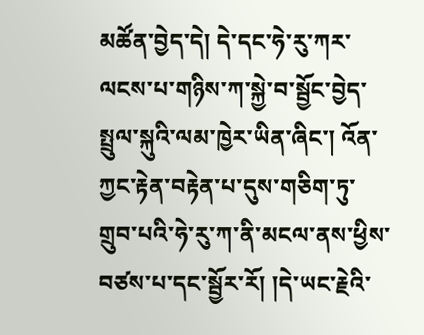མཚོན་བྱེད་དེ། དེ་དང་ཧེ་རུ་ཀར་ལངས་པ་གཉིས་ཀ་སྐྱེ་བ་སྦྱོང་བྱེད་སྤྲུལ་སྐུའི་ལམ་ཁྱེར་ཡིན་ཞིང་། འོན་ཀྱང་རྟེན་བརྟེན་པ་དུས་གཅིག་ཏུ་གྲུབ་པའི་ཧེ་རུ་ཀ་ནི་མངལ་ནས་ཕྱིས་བཙས་པ་དང་སྦྱོར་རོ། །དེ་ཡང་རྗེའི་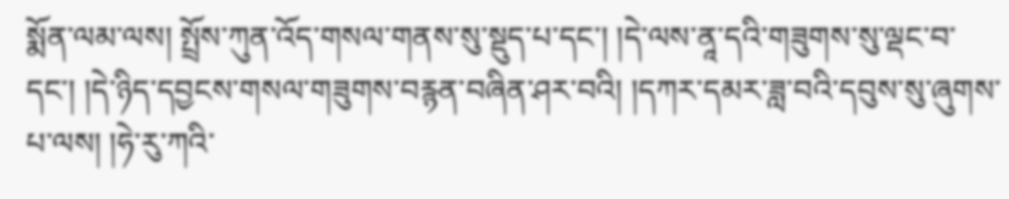སྨོན་ལམ་ལས། སྤྲོས་ཀུན་འོད་གསལ་གནས་སུ་སྡུད་པ་དང་། །དེ་ལས་ནཱ་དའི་གཟུགས་སུ་ལྡང་བ་དང་། །དེ་ཉིད་དབྱངས་གསལ་གཟུགས་བརྙན་བཞིན་ཤར་བའི། །དཀར་དམར་ཟླ་བའི་དབུས་སུ་ཞུགས་པ་ལས། །ཧེ་རུ་ཀའི་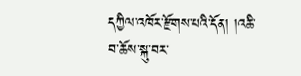དཀྱིལ་འཁོར་རྫོགས་པའི་དོན། །འཆི་བ་ཆོས་སྐུ་བར་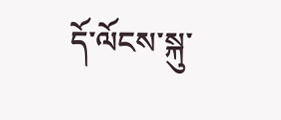དོ་ལོངས་སྐུ་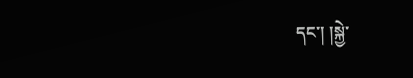དང་། །སྐྱེ་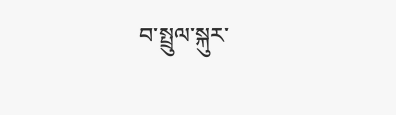བ་སྤྲུལ་སྐུར་